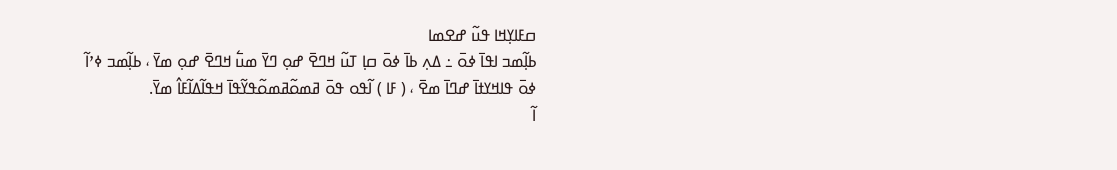ߛߓߊߌ߲ߞߊ ߟߎ߬ ߝߐߘߊ
ߕߊ߲߬ߘߏ ߊߟߊ߫ ߦߋ߫ ߸ ߡߍ߲ ߕߊ߫ ߦߋ߫ ߛߊ߲ ߠߎ߬ ߞߣߐ߫ ߝߋ߲ ߣߌ߫ ߘߎ߱ ߞߣߐ߫ ߝߋ߲ ߘߌ߫ ، ߕߊ߲߬ߘߏ ߦߴߊ߬ ߦߋ߫ ߟߊߞߌߙߊ߫ ߝߣߊ߫ ߘߐ߫ ، ( ߓߊ ) ߊ߬ߟߋ ߟߋ߫ ߥߘߋ߬ߥߘߋ߬ߟߌ߬ߟߊ߫ ߞߟߊ߬ߡߊ߬ߓߊ߮ ߘߌ߫.
ߊ߬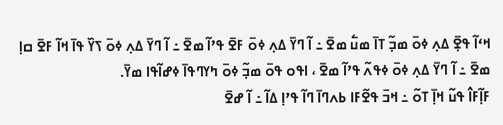ߞߵߊ߬ ߟߐ߲߫ ߡߍ߲ ߦߋ߫ ߘߏ߲߬ ߠߊ߫ ߘߎ߱ ߘߐ߫ ߸ ߊ߬ ߣߌ߫ ߡߍ߲ ߦߋ߫ ߓߐ߫ ߟߴߊ߬ ߘߐ߫ ߸ ߊ߬ ߣߌ߫ ߡߍ߲ ߦߋ߫ ߖߌ߰ ߟߊ߫ ߞߊ߬ ߓߐ߫ ߛߊ߲ ߘߐ߫ ߸ ߊ߬ ߣߌ߫ ߡߍ߲ ߦߋ߫ ߦߟߍ߬ ߟߴߊ߬ ߘߐ߫ ، ߊߟߋ ߟߋ߫ ߘߏ߲߬ ߦߋ߫ ߤߌߣߟߊ߫ ߦߝߊ߬ߟߊ ߘߌ߫.
ߓߊ߲߬ߓߊ߮ ߟߎ߬ ߞߊ߲߫ ߠߋ߬ ߸ ߞߏ߫ ߟߐ߬ߓߊ ߕߍߣߊ߫ ߣߊ߬ ߟߴߊ߲ ߡߊ߬ ߸ ߊ߬ ߝߐ߫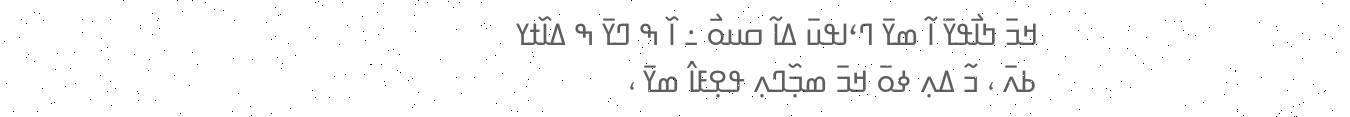ߞߏ߫ ߤߊ߯ߟߌ߫ ߊ߬ ߘߌ߫ ߣߵߊߟߎ߫ ߡߊ߬ ߛߎߋ߯ ߸ ߊ߰ ߒ ߣߌ߫ ߒ ߡߊ߰ߙߌ ߕߍ߫ ، ߏ߬ ߡߍ߲ ߦߋ߫ ߞߏ߫ ߘߏ߲߰ߣߍ߲ ߟߐ߲ߓߊ߮ ߘߌ߫ ،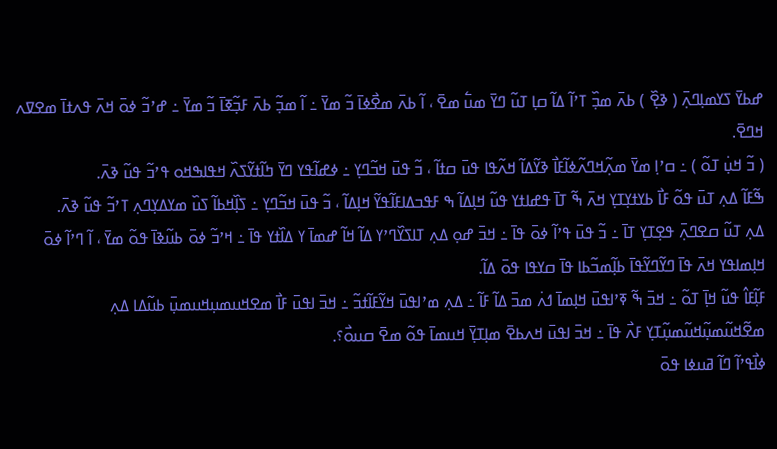ߝߕߌ߫ ߖߌߘߊ߲ߣߍ߲߫ ( ߢߐ߲߰ ) ߕߍ߫ ߘߏ߲߰ ߠߴߊ߬ ߡߊ߬ ߛߊ߲ ߠߎ߬ ߣߌ߫ ߘߎ߱ ߘߐ߫ ، ߊ߬ ߕߍ߫ ߘߐ߯ߦߊ߫ ߏ߬ ߘߌ߫ ߸ ߊ߬ ߘߏ߲߬ ߕߍ߫ ߓߏ߲߬ߧߊ߫ ߏ߬ ߘߌ߫ ߸ ߝߴߏ߬ ߦߋ߫ ߞߍ߫ ߟߍߙߊ߫ ߘߐߜߍ ߞߣߐ߫.
( ߏ߬ ߞߎ߲߭ ߠߋ߬ ) ߸ ߛߴߊ߲ ߘߌ߫ ߘߍ߲߬ߞߣߍ߬ߦߊ߬ߓߊ߯ ߢߌ߬ߡߊ߬ ߞߍ߬ߟߊ ߟߎ߫ ߛߙߊ߬ ، ߏ߬ ߟߎ߫ ߞߏ߬ߣߌ߲ ߸ ߦߝߊ߬ߟߌ ߣߌ߫ ߤߊ߬ߙߌ߬ߖߍ߰ ߞߟߊߒߞߋ ߟߴߏ߬ ߟߎ߬ ߢߍ߫.
ߒ߬ߓߊ߬ ߡߍ߲ ߠߎ߫ ߟߋ߬ ߓߊ߯ ߕߌߙߌ߲ߠߌ߲ ߞߍ߫ ߒ߬ ߠߊ߫ ߟߝߊߙߌ ߟߎ߬ ߞߊ߲ߡߊ߬ ߒ ߓߟߏߡߊߓߊ߬ߟߌ߬ ߞߊ߲ߡߊ߬ ، ߏ߬ ߟߎ߫ ߞߏ߬ߣߌ߲ ߸ ߖߊ߲߰ߞߕߊ߬ ߖߎ߰ ߘߌߡߌ߲ߣߍ߲ ߠߴߏ߬ ߟߎ߬ ߢߍ߫.
ߡߍ߲ ߠߎ߬ ߛߐߣߍ߲߫ ߟߐ߲ߠߌ߲ ߠߊ߫ ߸ ߏ߬ ߟߎ߫ ߟߴߊ߬ ߦߋ߫ ߟߊ߫ ߸ ߞߏ߫ ߝߋ߲ ߡߍ߲ ߠߊߖߌ߰ߣߴߌ ߡߊ߬ ߞߊ߬ ߝߘߊ߫ ߌ ߡߊ߰ߙߌ ߟߊ߫ ߸ ߞߴߏ߬ ߦߋ߫ ߕߎ߬ߢߊ߫ ߟߋ߬ ߘߌ߫ ، ߊ߬ ߣߴߊ߬ ߦߋ߫ ߞߊ߲ߘߊߟߌ ߞߍ߫ ߟߊ߫ ߣߌ߬ߣߌ߬ߟߊ߫ ߕߊ߲߬ߘߏ߬ߕߊ ߟߊ߫ ߛߌߟߊ ߟߋ߫ ߡߊ߬.
ߓߊ߲߬ߓߊ߮ ߟߎ߬ ߞߊ߲߫ ߠߋ߬ ߸ ߞߏ߫ ߒ߬ ߧߴߊߟߎ߫ ߞߊ߲ߘߊ߫ ߗߍ߭ ߘߏ߫ ߡߊ߬ ߓߊ߬ ߸ ߡߍ߲ ߘߴߊߟߎ߫ ߞߌ߬ߓߊ߬ߙߏ߬ ߸ ߞߏ߫ ߊߟߎ߫ ߓߊ߯ ߘߐߞߎߘߎ߲ߞߎߘߎ߲߫ ߕߎ߬ߡߊ ߡߍ߲ ߘߐ߬ߞߎ߬ߘߎ߲߬ߞߎ߬ߘߎ߲߬ߠߌ߲ ߓߍ߯ ߟߊ߫ ߸ ߞߏ߫ ߊߟߎ߫ ߞߍߕߐ߫ ߘߊ߲ߠߌ߲߫ ߞߎߘߊ߫ ߟߋ߬ ߘߐ߫ ߛߎߋ߯؟.
ߦߊ߯ߟߴߊ߬ ߣߊ߬ ߥߎߦߊ ߟߋ߫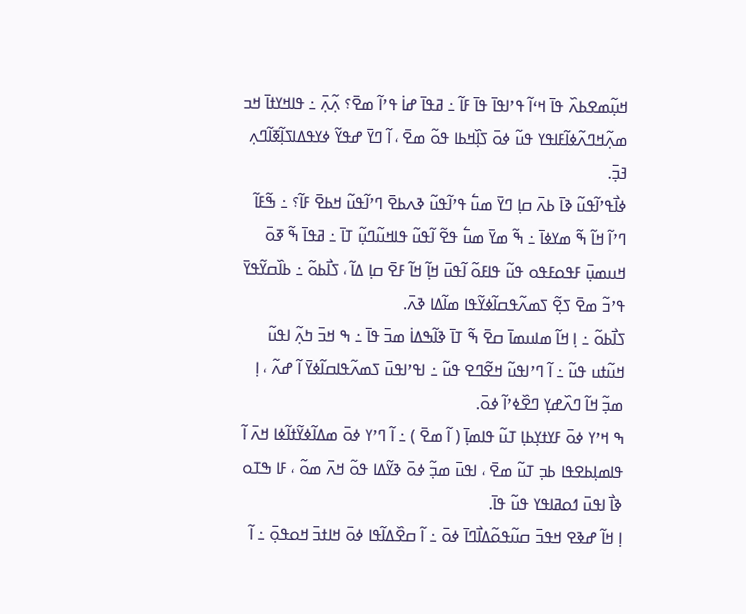ߞߎ߲߬ߘߐߕߍ߰ ߟߊ߫ ߞߵߊ߬ ߟߴߊߟߊ߫ ߟߊ߫ ߓߊ߬ ߸ ߥߟߊ߫ ߝߊ߭ ߟߴߊ߬ ߘߐ߫؟ ߍ߲߬ߍ߲߫ ߸ ߟߊߞߌߙߊ߫ ߞߏ ߘߍ߲߬ߞߣߍ߬ߦߊ߬ߓߊߟߌ ߟߎ߬ ߦߋ߫ ߖߊ߲߰ߞߕߊ ߟߋ߬ ߘߐ߫ ، ߊ߬ ߣߌ߫ ߝߟߌ߬ ߦߌߟߡߊߖߊ߲߬ߧߊ߬ߣߍ߲ ߔߏ߲߫.
ߦߊ߯ߟߴߊ߬ߟߎ߬ ߢߊ߫ ߕߍ߫ ߛߊ߲ ߣߌ߫ ߘߎ߱ ߟߴߊ߬ߟߎ߬ ߢߍߕߐ߫ ߣߴߊ߬ߟߎ߬ ߞߕߐ߫ ߓߊ߬؟ ߸ ߒ߬ߓߊ߬ ߣߴߊ߬ ߞߊ߬ ߒ߬ ߘߌߦߊ߫ ߸ ߒ߬ ߘߌ߫ ߘߎ߱ ߟߐ߬ ߊ߬ߟߎ߬ ߟߊߞߎ߬ߣߎ߲߬ ߠߊ߫ ߸ ߥߟߊ߫ ߒ߬ ߧߋ߫ ߞߎߘߎ߲߫ ߓߟߋߓߟߋ ߟߎ߬ ߟߊߓߋ߬ ߊ߬ߟߎ߫ ߞߊ߲߬ ߞߊ߬ ߓߐ߫ ߛߊ߲ ߡߊ߬ ، ߖߊ߯ߕߋ߬ ߸ ߕߊ߰ߛߌ߬ߟߌ߫ ߟߴߏ߬ ߘߐ߫ ߖߐ߲߬ ߖߘߍ߬ߟߛߊ߬ߦߌ߬ߟߊ ߘߊ߬ߡߊ ߢߍ߫.
ߖߊ߯ߕߋ߬ ߸ ߊ߲ ߞߊ߬ ߘߊߎߘߊ߫ ߛߐ߫ ߒ߬ ߠߊ߫ ߢߊ߬ߒߡߊ߭ ߘߏ߫ ߟߊ߫ ߸ ߒ ߞߏ߫ ߤߍ߲߬ ߊߟߎ߬ ߞߎ߬ߙߎ ߟߎ߬ ߸ ߊ߬ ߣߴߊߟߎ߬ ߞߐ߬ߣߐ ߟߎ߬ ߸ ߊߟߴߊߟߎ߫ ߖߘߍ߬ߟߊߛߊ߬ߦߌ߫ ߊ߬ ߝߍ߬ ، ߊ߲ ߘߏ߲߬ ߞߊ߬ ߣߍ߰ߝߌ߲ ߣߐ߰ߦߴߊ߬ ߦߋ߫.
ߒ ߞߴߌ ߦߋ߫ ߓߌߙߌ߲ߕߊ߲ ߠߎ߬ ߟߊߘߊ߲߫ ( ߊ߬ ߘߐ߫ ) ߸ ߊ߬ ߣߴߌ ߦߋ߫ ߘߡߊ߬ߦߌ߬ߙߊ߬ߦߊ ߞߍ߫ ߊ߬ ߟߊߘߊ߲ߕߐߟߊ ߕߏ߲ ߠߎ߬ ߘߐ߫ ، ߊߟߎ߫ ߘߏ߲߬ ߦߋ߫ ߢߌ߬ߡߊ ߟߋ߬ ߞߍ߫ ߘߋ߬ ، ߓߊ ߒߠߋ ߢߊ߯ ߊߟߎ߫ ߗߋߥߊߟߌ ߟߎ߬ ߟߊ߫.
ߊ߲ ߞߊ߬ ߝߢߐ ߞߟߏ߫ ߛߎ߬ߟߋ߬ߡߊ߯ߣߊ߫ ߦߋ߫ ߸ ߊ߬ ߛߐ߰ߡߊ߬ߟߊ ߦߋ߫ ߞߊߙߏ߫ ߞߋߟߋ߲߫ ߸ ߊ߬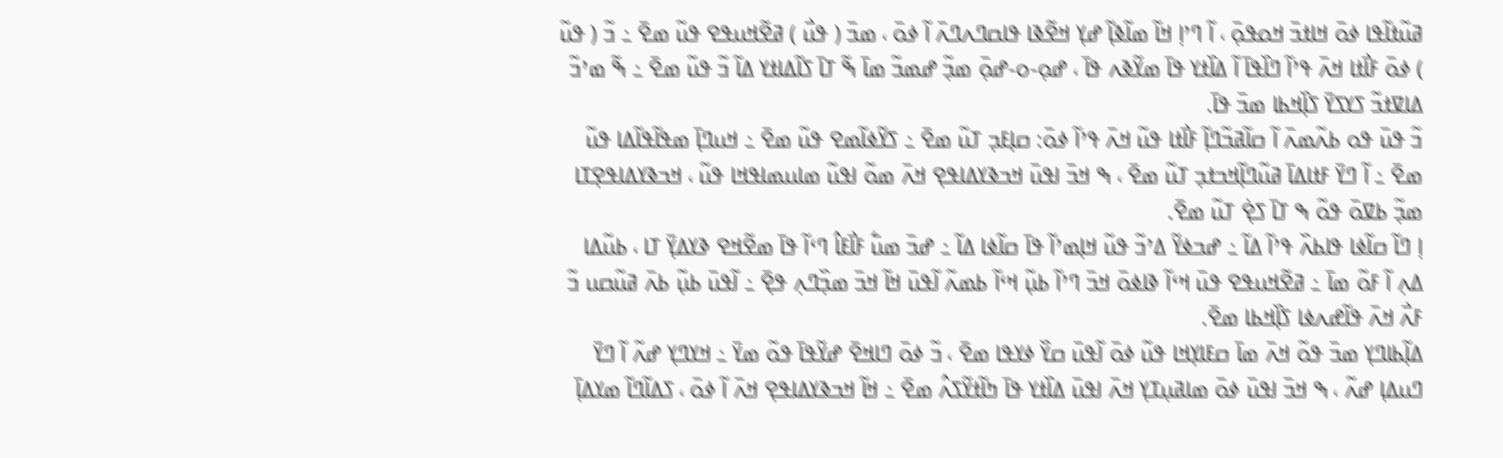ߥߎ߬ߙߊ߬ߟߊ ߦߋ߫ ߞߊߙߏ߫ ߞߋߟߋ߲߫ ، ߊ߬ ߣߴߊ߲ ߞߊ߬ ߘߊ߬ߢߊ߲߬ ߝߌ߲ ߞߐ߬ߢߊ ߟߊߛߣߍߣߍ߫ ߊ߬ ߦߋ߫ ، ߘߏ߫ ( ߟߎ߯ ) ߥߐ߬ߞߎߟߐ ߟߎ߬ ߘߐ߫ ߸ ߏ߬ ( ߟߎ߬ ) ߦߋ߫ ߓߊ߯ߙߊ ߞߍ߫ ߟߴߊ߬ ߣߊ߰ߟߊ߫ ߊ߬ ߡߊ߰ߙߌ ߟߊ߫ ߘߌ߬ߢߍ ߟߊ߫ ، ߝߋ߲-ߋ-ߝߋ߲߫ ߘߏ߲߬ ߝߘߏ߬ ߘߊ߫ ߒ߬ ߠߊ߫ ߖߊ߬ߡߊߙߌ ߡߊ߬ ߏ߬ ߟߎ߬ ߘߐ߫ ߸ ߒ߬ ߘߴߏ߬ ߡߊߜߙߏ߬ ߖߌߖߌ߫ ߖߊ߲߰ߞߕߊ ߘߏ߫ ߟߊ߫.
ߏ߬ ߟߎ߫ ߟߋ ߕߍ߬ߘߍ߫ ߊ߬ ߛߊ߬ߥߏ߬ߣߊ߲߬ ߓߊ߯ߙߊ ߟߎ߬ ߞߍ߫ ߟߴߊ߬ ߦߋ߫: ߛߊ߲ߓߏ߲ ߠߎ߬ ߘߐ߫ ߸ ߖߌ߬ߦߊ߬ߘߐ ߟߎ߬ ߘߐ߫ ߸ ߞߎߣߊ߲߫ ߘߟߊ߬ߟߊ߬ߡߊ ߟߎ߬ ߘߐ߫ ߸ ߊ߬ ߣߌ߫ ߓߙߊߡߊ߫ ߥߎ߬ߣߊ߲߬ߞߏߙߏ߲ ߠߎ߬ ߘߐ߫ ، ߒ ߞߏ߫ ߊߟߎ߫ ߞߏߢߌߡߊߟߐ߲ ߞߍ߫ ߘߋ߬ ߊߟߎ߬ ߘߊߎߘߊߟߞߊ ߟߎ߬ ، ߞߏߢߌߡߊߟߐ߲ߠߊ ߘߏ߲߬ ߕߜߋ߫ ߟߋ߬ ߒ ߠߊ߫ ߖߐ߲߭ ߠߎ߬ ߘߐ߫.
ߊ߲ ߣߊ߬ ߛߊ߬ߦߊ ߟߊߕߍ߰ ߟߴߊ߬ ߡߊ߬ ߸ ߝߏߦߌ߬ ߡߴߏ߬ ߟߎ߬ ߞߊ߲ߘߴߊ߬ ߟߊ߫ ߛߊ߬ߦߊ ߡߊ߬ ߸ ߝߏ߫ ߘߎ߱ ߓߊ߯ߓߊ߮ ߣߵߊ߬ ߟߊ߫ ߘߐ߬ߞߐ ߢߌߡߌ߲߫ ߠߊ ، ߕߎ߬ߡߊ ߡߍ߲ ߊ߬ ߓߋ߬ ߘߊ߫ ߸ ߥߐ߬ߞߎߟߐ ߟߎ߫ ߞߵߊ߬ ߢߊߦߋ߫ ߞߏ߫ ߣߴߊ߬ ߕߎ߲߬ ߞߵߊ߬ ߕߘߍ߬ ߊ߬ߟߎ߫ ߞߊ߬ ߞߏ߫ ߘߏ߲߰ߣߍ߲ ߟߐ߲߫ ߸ ߊ߬ߟߎ߫ ߕߎ߲߬ ߕߍ߫ ߥߎ߬ߛߎ ߏ߬ ߓߍ߯ ߞߍ߫ ߟߊ߬ߝߍߦߊ ߖߊ߲߰ߞߕߊ ߘߐ߫.
ߡߊ߲߬ߕߊߣߌ߲ ߘߏ߫ ߟߋ߬ ߞߍ߫ ߘߊ߫ ߛߓߊߌ߲ߞߊ ߟߎ߬ ߦߋ߫ ߊ߬ߟߎ߫ ߛߌ߰ ߦߌߟߊ ߘߐ߫ ، ߏ߬ ߦߋ߫ ߣߊߞߐ߫ ߝߌ߬ߟߊ߫ ߟߋ߬ ߘߌ߫ ߸ ߞߌߣߌ߲ ߝߍ߬ ߊ߬ ߣߌ߫ ߣߎߡߊ߲ ߝߍ߬ ، ߒ ߞߏ߫ ߊߟߎ߫ ߦߋ߫ ߘߊߥߎ߲ߠߌ߲ ߞߍ߫ ߊߟߎ߫ ߡߊ߰ߙߌ ߟߊ߫ ߤߊ߬ߙߌ߬ߖߍ߮ ߘߐ߫ ߸ ߞߊ߬ ߞߏߢߌߡߊߟߐ߲ ߞߍ߫ ߊ߬ ߦߋ߫ ، ߖߡߊ߬ߣߊ߬ ߘߌߡߊ߲߫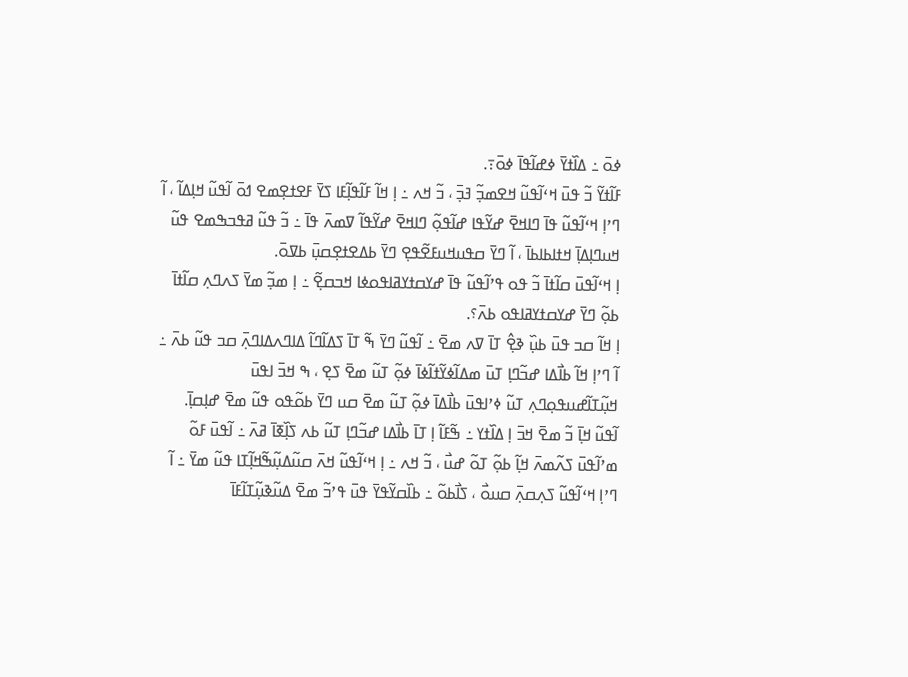ߦߋ߫ ߸ ߡߊ߰ߙߌ߫ ߦߝߊ߬ߟߊ߫ ߦߋ߫߹.
ߓߊ߬ߙߌ߬ ߏ߬ ߟߎ߫ ߞߵߊ߬ߟߎ߬ ߞߐߘߏ߲߬ ߔߏ߲߫ ، ߏ߬ ߞߍ ߸ ߊ߲ ߞߊ߬ ߓߊ߬ߟߊ߲߬ߓߊ ߖߌ߫ ߓߐߙߐ߲ߘߐ ߗߋ߫ ߊ߬ߟߎ߬ ߞߊ߲ߡߊ߬ ، ߊ߬ ߣߴߊ߲ ߞߵߊ߬ߟߎ߬ ߟߊ߫ ߣߊߞߐ߫ ߝߌ߬ߟߊ ߝߊ߬ߟߋ߲߬ ߣߊߞߐ߫ ߝߌ߬ߟߊ߬ ߜߘߍ߫ ߟߊ߫ ߸ ߏ߬ ߟߎ߬ ߥߟߏߒߘߐ ߟߎ߬ ߞߎߣߊ߲ߡߊ߲߫ ߞߙߊߕߊߕߊ߫ ، ߊ߬ ߣߌ߫ ߛߟߎߞߎߓߐ߬ߟߐ߲ ߣߌ߫ ߕߡߐߙߐ߲ߛߎ߲߫ ߕߜߋ߫.
ߊ߲ ߞߵߊ߬ߟߎ߫ ߛߊ߬ߙߊ߫ ߏ߬ ߟߋ ߟߴߊ߬ߟߎ߬ ߟߊ߫ ߝߌߛߙߌߥߊߟߋߦߊ ߞߏߛߐ߲߬ ߸ ߊ߲ ߘߏ߲߬ ߘߌ߫ ߖߍߣߍ߲ ߛߊ߬ߙߊ߫ ߕߋ߲߬ ߣߌ߫ ߝߌߛߙߌߥߊߟߋ ߕߍ߫؟.
ߊ߲ ߞߊ߬ ߛߏ ߟߎ߫ ߕߎ߲߰ ߢߐ߲߮ ߠߊ߫ ߜߍ ߘߐ߫ ߸ ߊ߬ߟߎ߬ ߣߌ߫ ߒ߬ ߠߊ߫ ߖߡߊ߬ߣߊ߬ ߡߊߣߍߡߊߣߍ߲߫ ߛߏ ߟߎ߬ ߕߍ߫ ߸ ߊ߬ ߣߴߊ߲ ߞߊ߬ ߕߊ߯ߡߊ ߝߏ߬ߣߊ߲ ߠߎ߫ ߘߡߊ߬ߦߌ߬ߙߊ߬ߦߊ߫ ߦߋ߲߬ ߠߎ߬ ߘߐ߫ ߖߐ߲ ، ߒ ߞߏ߫ ߊߟߎ߫ ߞߎ߲߬ߠߊ߬ߝߎߟߋ߲ߣߍ߲ ߠߎ߬ ߦߴߊߟߎ߫ ߕߊ߯ߡߊ߫ ߦߋ߲߬ ߠߎ߬ ߘߐ߫ ߛߎ ߣߌ߫ ߕߋ߬ߟߋ ߟߎ߬ ߘߐ߫ ߝߊ߲ߛߊ߲߫.
ߊ߬ߟߎ߬ ߞߊ߲߫ ߏ߬ ߘߐ߫ ߞߏ߫ ߊ߲ ߡߊ߰ߙߌ ߸ ߒ߬ߓߊ߬ ߊ߲ ߠߊ߫ ߕߊ߯ߡߊ ߝߏ߬ߣߊ߲ ߠߎ߬ ߕߍ ߖߊ߲߰ߧߊ߫ ߥߍ߫ ߸ ߊ߬ߟߎ߫ ߓߋ߬ ߘߴߊ߬ߟߎ߫ ߖߍ߬ߘߍ߫ ߞߊ߲߬ ߕߋ߲߬ ߠߋ߬ ߝߎ߯ ، ߏ߬ ߞߍ ߸ ߊ߲ ߞߵߊ߬ߟߎ߬ ߞߍ߫ ߛߎ߬ߡߎ߲߬ߒ߬ߞߊ߲߬ߠߊ ߟߎ߬ ߘߌ߫ ߸ ߊ߬ ߣߴߊ߲ ߞߵߊ߬ߟߎ߬ ߖߍ߲ߛߍ߲߫ ߛߎߋ߯ ، ߖߊ߯ߕߋ߬ ߸ ߕߊ߰ߛߌ߬ߟߌ߫ ߟߎ߫ ߟߴߏ߬ ߘߐ߫ ߡߎ߬ߢߎ߲߬ߠߊ߬ߓߊ߫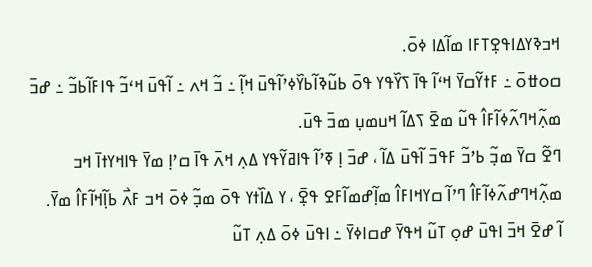ߞߏߢߌߡߊߟߐ߲ߠߓߊ ߘߊ߬ߡߊ ߦߋ߫.
ߛߋߚߋ߫ ߸ ߓߙߌ߬ߛߌ߫ ߞߵߊ߬ ߟߊ߫ ߖߌ߰ߟߌ ߟߋ߫ ߕߎ߬ߢߊ߬ߕߌ߰ߦߴߊ߬ߟߎ߫ ߞߊ߲߬ ߸ ߏ߬ ߞߍ ߸ ߊ߬ߟߎ߫ ߞߵߏ߬ ߟߊߓߊ߬ߕߏ߬ ߸ ߝߏ߫ ߘߍ߲߬ߞߣߍ߬ߦߊ߬ߓߊ߮ ߟߎ߬ ߘߐ߫ ߖߡߊ߬ ߞߎߘߎ߲ ߘߏ߫ ߟߎ߫.
ߣߐ߬ ߛߌ߫ ߘߏ߲߬ ߕߴߏ߬ ߓߟߏ߫ ߊ߬ߟߎ߫ ߡߊ߬ ، ߝߏ߫ ߊ߲ ߧߴߊ߬ ߟߊߥߌ߬ߟߌ ߡߍ߲ ߞߍ߫ ߟߊ߫ ߛߴߊ߲ ߘߌ߫ ߟߊߞߌߙߊ߫ ߞߏ ߘߍ߲߬ߞߣߝߍ߬ߦߊ߬ߓߊ߮ ߣߴߊ߬ ߛߌߞߊߓߊ߮ ߘߊ߲߬ߝߘߊ߬ߓߐ ߟߐ߲߫ ، ߌ ߡߊ߰ߙߌ ߟߋ߫ ߘߏ߲߬ ߦߋ߫ ߞߏ ߓߍ߯ ߕߊ߲߬ߞߊ߬ߓߊ߮ ߘߌ߫.
ߊ߬ ߝߐ߫ ߞߏ߫ ߊߟߎ߫ ߝߋ߲ ߠߎ߬ ߞߟߌ߫ ߝߛߊߦߌ߫ ߸ ߊߟߎ߫ ߦߋ߫ ߡߍ߲ ߠߎ߬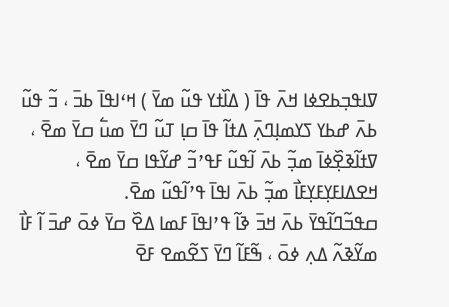ߜߊߟߏ߲ߕߐߦߊ ߞߍ߫ ߟߊ߫ ( ߡߊ߰ߙߌ ߟߎ߬ ߘߌ߫ ) ߞߵߊߟߊ߫ ߕߏ߫ ، ߏ߬ ߟߎ߬ ߕߍ߫ ߝߕߌ ߖߌߘߊ߲ߣߍ߲߫ ߡߙߊ߬ ߟߊ߫ ߛߊ߲ ߠߎ߬ ߣߌ߫ ߘߎ߱ ߛߌ߫ ߘߐ߫ ، ߜߙߊ߬ߢߐ߲߰ߦߊ߫ ߘߏ߲߬ ߕߍ߫ ߊ߬ߟߎ߬ ߓߟߴߏ߬ ߝߌ߬ߟߊ ߛߌ߫ ߘߐ߫ ، ߞߐߡߊߓߌ߲ߓߌ߲ߓߊ߯ ߘߏ߲߬ ߕߍ߫ ߊߟߊ߫ ߟߴߊ߬ߟߎ߬ ߘߐ߫.
ߛߟߏ߬ߣߊ߬ߟߌ߫ ߕߍ߫ ߞߏ߫ ߢߊ߬ ߟߴߊߟߊ߫ ߓߘߊ ߡߐ߰ ߛߌ߫ ߦߋ߫ ߝߏ߫ ߊ߬ ߓߊ߯ ߘߌ߬ߢߍ߬ ߡߍ߲ ߦߋ߫ ، ߒ߬ߓߊ߬ ߣߌ߫ ߖߐ߬ߘߐ ߓߐ߫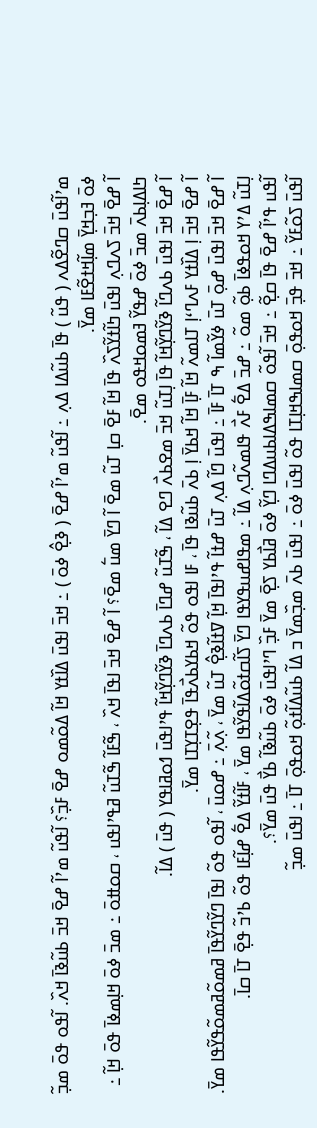ߘߴߊ߬ߟߎ߫ ߛߣߐ߬ߡߍ ( ߟߎ߬ ) ߟߊ߫ ߕߎ߬ߡߊ ߡߍ߲ ߸ ߊ߬ߟߎ߬ ߘߴߊ߬ ߝߐ߫ ( ߢߐ߲߮ ߦߋ߫ ) ߸ ߞߏ߫ ߊߟߎ߫ ߡߊ߰ߙߌ ߞߊ߬ ߡߋ߬ߘߋ ߝߐ߫ ߓߏ߲߰؟ ߊ߬ߟߎ߬ ߘߴߊ߬ ߝߐ߫ ߞߏ߫ ߕߎ߬ߢߊ߫ ߞߍ߰. ߊ߬ߟߋ ߟߋ߫ ߘߏ߲߬ ߦߋ߫ ߔߏ߲ߞߌ߲߫ ߘߊ߲߬ߞߙߐ߬ߓߊ ߘߌ߫.
ߊ߬ ߝߐ߫ ߞߏ߫ ߖߍߣߍ߲ ߊߟߎ߫ ߤߊ߬ߙߌ߬ߖߍ߰ ߟߊ߫ ߞߊ߬ ߓߐ߫ ߛߊ߲ ߠߎ߬ ߘߐ߫ ߊ߬ ߣߌ߫ ߘߎ߱ ߘߐ߫؟ ߊ߬ ߝߐ߫ ߞߏ߫ ߊߟߊ߫ ߞߍ߰ ، ߒ߬ߓߊ߬ ߒ߬ߠߎ߬ ߥߟߴߊߟߎ ، ߛߋߚߋ߫ ߸ ߘߏ߫ ߦߋ߫ ߞߊ߲ߘߦߊ߫ ߟߋ߫ ߞߊ߲߬ ߸ ߤߊߡߊ߲ߕߍ߫ ߘߏ߫ ߦߋ߫ ߝߟߌ߬ ߔߘߋߞߟߋ ߘߐ߫.
ߊ߬ ߝߐ߫ ߞߏ߫ ߊߟߎ߫ ߕߍߣߊ߬ ߢߌ߬ߣߌ߲߬ߞߊ߬ ߟߊ߫ ߊ߲ߠߎ߬ ߞߏ߫ ߘߐߕߍ߯ ߣߐ ߡߊ߬ ، ߒ߬ߠߎ߬ ߝߣߊ߫ ߕߍߣߊ߫ ߢߌ߬ߣߌ߲߬ߞߊ߬ ߟߴߊߟߎ߫ ߗߋߥߊߟߌ ( ߟߎ߫ ) ߡߊ߬.
ߊ߬ ߝߐ߫ ߞߏ߫ ߊ߲ ߡߊ߰ߙߌ ߓߍߣߵߊ߲ ߠߊߘߍ߬ ߞߊ߬ ߓߊ߲߫ ߞߊ߬ ߞߕߌ߫ ߊ߲ ߕߍ߫ ߕߎ߬ߢߊ ߟߊ߫ ، ߓߊ ߊߟߋ ߟߋ߬ ߞߕߌߕߍ߯ߟߊ߫ ߟߐ߲ߠߌ߲ߠߊ ߘߌ߫.
ߊ߬ ߝߐ߫ ߞߏ߫ ߊߟߎ߫ ߝߋ߲߫ ߠߎ߫ ߦߌ߬ߘߊ߬ ߒ ߠߊ߫ ߓߊ߫ ߸ ߊߟߎ߫ ߣߊ߬ ߡߍ߲ ߠߎ߫ ߝߙߊ߬ ߟߴߊߟߊ߫ ߞߊ߲߬ ߜߙߊ߬ߢߐ߲߮ ߠߎ߬ ߘߌ߫ ، ߍ߲߬ߍ߲߫ ߸ ߝߋߎ߫ ، ߊ߬ߟߋ ߟߋ߬ ߊߟߊ߫ ߣߌ߬ߣߌ߬ߟߊ߫ ߥߘߋ߬ߥߘߋ߬ߟߌ߬ߟߊ ߘߌ߫.
ߊ߲ߠߎ߬ ߡߴߌ ߞߋߟߦߊ߫ ߕߋ߲߬ ߘߋ߬ ߸ ߝߏ߫ ߡߐ߱ ߓߍ߯ ߟߊߘߍ߬ߣߍ߲ ߡߊ߬ ߸ ߘߟߊߝߎߟߌߟߊ ߣߌ߫ ߖߊ߬ߛߙߋ߬ߡߊ߬ߟߌ߬ߟߊ ߘߌ߫ ، ߓߊ߬ߙߌ߬ ߡߐ߱ ߝߊ߲߬ߓߊ ߟߋ߬ ߕߴߏ߬ ߟߐ߲߫ ߠߊ߫ ߛߊ߫.
ߊ߬ߟߎ ߟߴߊ߬ ߝߐ߫ ߟߊ߫ ߛߐ߲߬ ߸ ߞߏ߫ ߊ߬ߟߋ߬ ߛߘߊߒߡߊߕߎߡߣߊ ߣߌ߲߬ ߦߋ߫ ߥߊ߯ߕߌ ߖߐ߲߫ ߘߌ߫ ߓߏ߲߰ ߣߴߊߟߎ߫ ߦߋ߫ ߕߎ߬ߢߊ߬ ߕߌ߯ ߟߎ߫ ߘߌ߫؟.
ߊ߬ߟߎ߫ ߖߋ߬ߓߌ߬ ߸ ߞߏ߫ ߟߏ߲߫ ߞߋߟߋ߲߫ ߛߘߊߒߞߊ߲ߠߊ ߟߋ߬ ߊߟߎ߫ ߦߋ߫ ߸ ߊߟߎ߫ ߕߍ߫ ߘߏ߲߰ߘߌ߫ ߏ ߡߊ߬ ߕߎ߬ߡߊ߬ߙߋ߲߬ ߞߋߟߋ߲߫ ߠߊ߫ ߸ ߊߟߎ߫ ߘߏ߲߬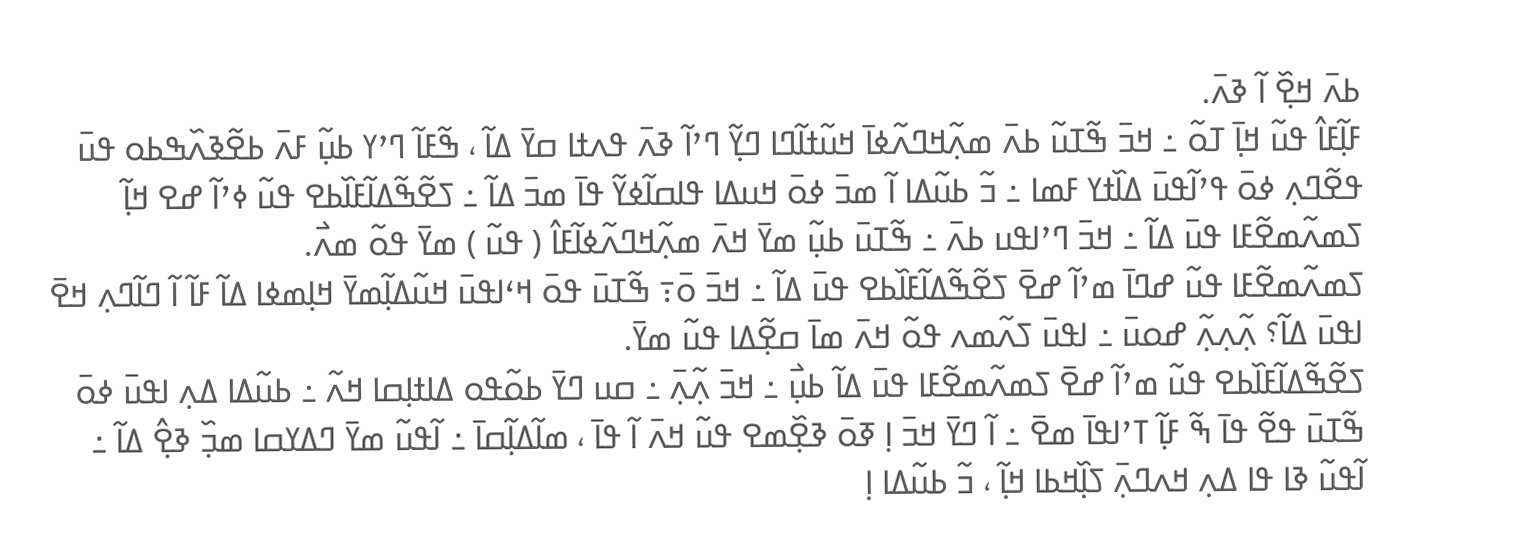ߕߍ߫ ߞߐ߲߰ ߊ߬ ߢߍ߫.
ߓߊ߲߬ߓߊ߮ ߟߎ߬ ߞߊ߲߫ ߠߋ߬ ߸ ߞߏ߫ ߒ߬ߠߎ߬ ߕߍ߫ ߘߍ߲߬ߞߣߍ߬ߦߊ߫ ߞߎ߬ߙߊ߬ߣߊ ߣߌ߲߬ ߣߴߊ߬ ߢߍ߫ ߟߍߙߊ ߛߌ߫ ߡߊ߬ ، ߒ߬ߓߊ߬ ߣߴߌ ߕߎ߲߬ ߓߍ߫ ߕߐ߬ߢߍ߰ߒߕߋ ߟߎ߫ ߟߐ߬ߣߍ߲ ߦߋ߫ ߟߴߊ߬ߟߎ߫ ߡߊ߰ߙߌ ߓߘߊ ߸ ߏ߬ ߕߎ߬ߡߊ ߊ߬ ߘߏ߫ ߦߋ߫ ߞߎߡߊ ߟߊߛߊ߬ߦߌ߬ ߟߊ߫ ߘߏ߫ ߡߊ߬ ߸ ߖߐ߬ߒ߬ߡߊ߬ߓߊ߰ߕߐ ߟߎ߬ ߦߴߊ߬ ߝߐ ߞߊ߲߬ ߖߘߍ߬ߘߐ߬ߓߊ ߟߎ߫ ߡߊ߬ ߸ ߞߏ߫ ߣߴߊߟߎ ߕߍ߫ ߸ ߒ߬ߠߎ߫ ߕߎ߲߬ ߘߌ߫ ߞߍ߫ ߘߍ߲߬ߞߣߍ߬ߦߊ߬ߓߊ߮ ( ߟߎ߬ ) ߘߌ߫ ߟߋ߬ ߘߍ߯.
ߖߘߍ߬ߘߐ߬ߓߊ ߟߎ߬ ߝߣߊ߫ ߘߴߊ߬ ߝߐ߫ ߖߐ߬ߒ߬ߡߊ߬ߓߊ߰ߕߐ ߟߎ߫ ߡߊ߬ ߸ ߞߏ߫ ߋ߫߹ ߒ߬ߠߎ߫ ߟߋ߫ ߞߵߊߟߎ߫ ߞߎ߬ߡߊ߲߬ߘߌ߫ ߞߊ߲ߘߦߊ ߡߊ߬ ߓߊ߬ ߊ߬ ߣߊ߬ߣߍ߲ ߞߐ߫ ߊߟߎ߫ ߡߊ߬؟ ߍ߲߬ߍ߲ߍ߲߬ ߝߋߎ߫ ߸ ߊߟߎ߫ ߖߍ߬ߘߍ ߟߋ߬ ߞߍ߫ ߘߊ߫ ߛߐ߲߬ߡߊ ߟߎ߬ ߘߌ߫.
ߖߐ߬ߒ߬ߡߊ߬ߓߊ߰ߕߐ ߟߎ߬ ߘߴߊ߬ ߝߐ߫ ߖߘߍ߬ߘߐ߬ߓߊ ߟߎ߫ ߡߊ߬ ߕߎ߲߯ ߸ ߞߏ߫ ߍ߲߬ߍ߲߫ ߸ ߛߎ ߣߌ߫ ߕߋ߬ߟߋ ߡߊߙߊ߲ߛߊ ߞߍ߬ ߸ ߕߎ߬ߡߊ ߡߍ߲ ߊߟߎ߫ ߦߋ߫ ߒ߬ߠߎ߫ ߟߐ߬ ߟߊ߫ ߒ߬ ߓߊ߲߬ ߠߴߊߟߊ߫ ߘߐ߫ ߸ ߊ߬ ߣߌ߫ ߞߏ߫ ߊ߲ ߧߋ߫ ߢߐ߲߰ߘߐ ߟߎ߬ ߞߍ߫ ߊ߬ ߟߊ߫ ، ߘߊ߬ߡߊ߲߬ߛߊ߫ ߸ ߊ߬ߟߎ߬ ߘߌ߫ ߣߡߌߛߊ ߘߏ߲߰ ߢߐ߲߮ ߡߊ߬ ߸ ߊ߬ߟߎ߬ ߢߊ ߟߊ ߡߍ߲ ߞߍߣߍ߲߫ ߖߊ߲߰ߞߕߊ ߞߊ߲߬ ، ߏ߬ ߕߎ߬ߡߊ ߊ߲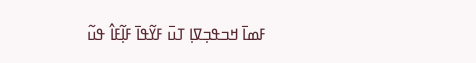ߓߘߊ߫ ߞߏߟߏ߲ߜߊ߲ ߠߎ߫ ߓߌ߬ߟߊ߫ ߓߊ߲߬ߓߊ߮ ߟߎ߬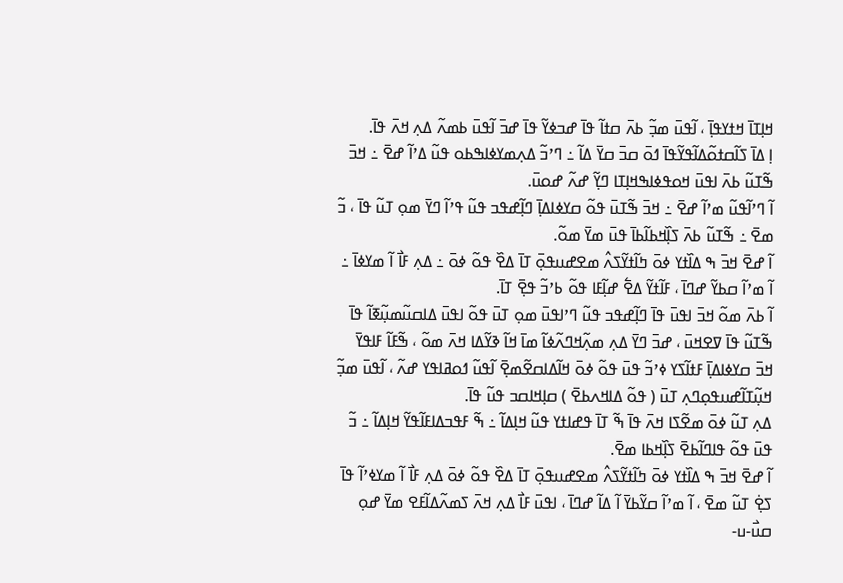ߞߊ߲ߠߊ߫ ߞߙߌߟߊ߲߫ ، ߊ߬ߟߎ߫ ߘߏ߲߬ ߕߍ߫ ߛߙߊ߬ ߟߊ߫ ߝߏߦߌ߬ ߟߊ߫ ߝߏ߫ ߊ߬ߟߎ߫ ߕߘߍ߬ ߡߍ߲ ߞߍ߫ ߟߊ߫.
ߊ߲ ߡߊ߫ ߖߊ߬ߛߙߋ߬ߡߊ߬ߟߌ߬ߟߊ߫ ߗߋ߫ ߛߏ߫ ߛߌ߫ ߡߊ߬ ߸ ߣߴߏ߬ ߡߍ߲ߘߌߦߊߒߕߋ ߟߎ߬ ߡߴߊ߬ ߝߐ߫ ߸ ߞߏ߫ ߒ߬ߠߎ߬ ߕߍ߫ ߊߟߎ߫ ߞߋߟߦߊߒߞߊ߲ߠߊ ߣߌ߲߬ ߝߍ߬ ߝߋߎ߫.
ߊ߬ ߣߴߊ߬ߟߎ߬ ߘߴߊ߬ ߝߐ߫ ߸ ߞߏ߫ ߒ߬ߠߎ߫ ߟߋ߬ ߛߌߦߊߡߊ߲߫ ߣߊ߲߬ߝߟߏ ߟߎ߬ ߟߴߊ߬ ߣߌ߫ ߘߋ߲ ߠߎ߬ ߟߊ߫ ، ߏ߬ ߘߐ߫ ߸ ߒ߬ߠߎ߬ ߕߍ߫ ߖߊ߲߰ߞߕߊ߬ߕߊ߫ ߟߎ߫ ߘߌ߫ ߘߋ߬.
ߊ߬ ߝߐ߫ ߞߏ߫ ߒ ߡߊ߰ߙߌ ߦߋ߫ ߤߊ߬ߙߌ߬ߖߍ߮ ߘߐߝߎߟߋ߲߫ ߠߊ߫ ߡߐ߰ ߟߋ߬ ߦߋ߫ ߸ ߡߍ߲ ߓߊ߯ ߊ߬ ߘߌߦߊ߫ ߸ ߊ߬ ߘߴߊ߬ ߛߕߌ߬ ߝߣߊ߫ ، ߓߊ߬ߙߌ߬ ߡߐ߱ ߝߊ߲߬ߓߊ ߟߋ߬ ߕߴߏ߬ ߟߐ߲߫ ߠߊ߫.
ߊ߬ ߕߍ߫ ߘߋ߬ ߞߏ߫ ߊߟߎ߫ ߟߊ߫ ߣߊ߲߬ߝߟߏ ߟߎ߬ ߣߴߊߟߎ߫ ߘߋ߲ ߠߎ߫ ߟߋ߬ ߊߟߎ߫ ߡߊߛߎ߬ߘߎ߲߬ߧߊ߬ ߟߊ߫ ߒ߬ߠߎ߬ ߟߊ߫ ߜߐߞߎ߫ ، ߝߏ߫ ߣߌ߫ ߡߍ߲ ߘߍ߲߬ߞߣߍ߬ߦߊ߬ ߘߊ߫ ߞߊ߬ ߢߌ߬ߡߊ ߞߍ߫ ߘߋ߬ ، ߒ߬ߓߊ߬ ߓߊߟߌ߫ ߞߏ߫ ߛߌߦߊߡߊ߲߫ ߓߙߊ߬ߖߌ ߦߴߏ߬ ߟߎ߫ ߟߋ߬ ߦߋ߫ ߞߊ߬ߡߊߛߐ߬ߘߐ߲߫ ߊ߬ߟߎ߬ ߗߋߥߊߟߌ ߝߍ߬ ، ߊ߬ߟߎ߫ ߘߏ߲߬ ߞߎ߲߬ߠߊ߬ߝߎߟߋ߲ߣߍ߲ ߠߎ߫ ( ߟߋ߬ ߡߊߞߍߕߐ߫ ) ߛߊ߲ߞߊߛߏ ߟߎ߬ ߟߊ߫.
ߡߍ߲ ߠߎ߬ ߦߋ߫ ߘߐ߬ߖߊ ߞߍ߫ ߟߊ߫ ߒ߬ ߠߊ߫ ߟߝߊߙߌ ߟߎ߬ ߞߊ߲ߡߊ߬ ߸ ߒ߬ ߓߟߏߡߊߓߊ߬ߟߌ߬ ߞߊ߲ߡߊ߬ ߸ ߏ߬ ߟߎ߫ ߟߋ߬ ߟߊߣߊ߬ߕߐ߫ ߖߊ߲߰ߞߕߊ ߘߐ߫.
ߊ߬ ߝߐ߫ ߞߏ߫ ߒ ߡߊ߰ߙߌ ߦߋ߫ ߤߊ߬ߙߌ߬ߖߍ߮ ߘߐߝߎߟߋ߲߫ ߠߊ߫ ߡߐ߰ ߟߋ߬ ߦߋ߫ ߡߍ߲ ߓߊ߯ ߊ߬ ߘߌߦߴߊ߬ ߟߊ߫ ߖߐ߲߭ ߠߎ߬ ߘߐ߫ ، ߊ߬ ߘߴߊ߬ ߛߌ߬ߕߌ߫ ߊ߬ ߡߊ߬ ߝߣߊ߫ ، ߊߟߎ߫ ߓߊ߯ ߡߍ߲ ߞߍ߫ ߖߘߍ߬ߡߊ߬ߓߐ ߘߌ߫ ߝߋ߲ ߛߎ߯-ߎ-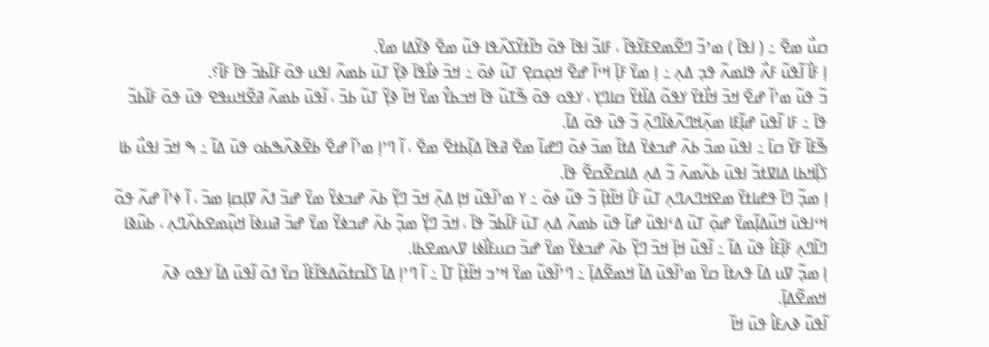ߛߎ߯ ߘߐ߫ ߸ ( ߊߟߊ߫ ) ߘߴߏ߬ ߣߐ߬ߘߐߓߌ߬ߟߊ߬ ، ߓߊߏ߬ ߊߟߊ߫ ߟߋ߫ ߤߊ߬ߙߌ߬ߖߍ߰ߟߊ ߟߎ߬ ߘߐ߫ ߢߌ߬ߡߊ ߘߌ߫.
ߊ߲ ߓߊ߯ ߊ߬ߟߎ߬ ߓߍ߯ ߟߊߘߍ߬ ߟߏ߲ ߡߍ߲ ߸ ߊ߲ ߘߌ߫ ߓߊ߲߫ ߞߵߊ߬ ߝߐ߫ ߞߋ߲ߛߐ߲ ߠߎ߬ ߦߋ߫ ߸ ߞߏ߫ ߦߊ߯ߟߊ߫ ߢߌ߲߬ ߠߎ߫ ߕߘߍ߬ ߊߟߎ ߟߋ߫ ߓߊ߬ߕߏ߬ ߟߊ߫ ߓߊ߬؟.
ߏ߬ ߟߎ߬ ߘߴߊ߬ ߝߐ߫ ߞߏ߫ ߞߊ߯ߙߌ߫ ߌߟߋ߬ ߡߊ߰ߙߌ߬ ߛߊߣߌ߲ ، ߌߟߋ ߟߋ߫ ߒ߬ߠߎ߬ ߟߊ߫ ߞߏߕߌ߮ ߘߌ߫ ߞߊ߬ ߢߌ߲߬ ߠߎ߬ ߕߏ߫ ، ߊ߬ߟߎ߫ ߕߘߍ߬ ߥߐ߬ߞߎߟߐ ߟߎ߫ ߟߋ߫ ߓߊ߬ߕߏ߬ ߟߊ߫ ߸ ߓߊ ߊ߬ߟߎ߫ ߝߊ߲߬ߓߊ ߘߍ߲߬ߞߣߍ߬ߦߊ߬ߣߍ߲߫ ߏ߬ ߟߎ߫ ߟߋ߫ ߡߊ߬.
ߒ߬ߓߊ߬ ߓߌ߬ ߛߊ߫ ߸ ߊߟߎ߫ ߘߏ߫ ߕߍ߫ ߝߏߦߌ߫ ߡߙߊ߬ ߘߏ߫ ߦߋ߫ ߣߝߊ߬ ߘߐ߫ ߥߟߊ߫ ߡߊ߲߬ߕߙߐ߫ ߘߐ߫ ، ߊ߬ ߣߴߊ߲ ߘߴߊ߬ ߝߐ߫ ߕߐ߬ߢߍ߰ߒߕߋ ߟߎ߫ ߡߊ߬ ߸ ߒ ߞߏ߫ ߊߟߎ߯ ߕߊ ߖߊ߲߰ߞߕߊ ߡߊߜߙߏ߬ ߊߟߎ߫ ߕߍ߬ߘߍ߫ ߏ߬ ߡߍ߲ ߡߊߛߐ߬ߛߐ߬ ߟߊ߫.
ߊ߲ ߘߏ߲߬ ߣߊ߫ ߟߝߊߙߌ߫ ߘߐߞߣߍߣߍ߲ ߠߎ߬ ߓߊ߯ ߞߊ߬ߙߊ߲߫ ߏ߬ ߟߎ߬ ߦߋ߫ ߸ ߌ ߘߴߊ߬ߟߎ߬ ߞߊ߲ ߡߍ߲߫ ߞߏ߫ ߣߌ߲߬ ߕߍ߫ ߝߏߦߌ߬ ߘߌ߫ ߝߏ߫ ߗߍ߬ ߜߊ߲ߛߊ߲ ߘߏ߫ ، ߊ߬ ߦߴߊ߬ ߝߍ߬ ߟߋ߬ ߞߵߊߟߎ߫ ߞߎ߬ߡߊ߲߬ߘߌ߫ ߝߋ߲߫ ߠߎ߫ ߡߵߊߟߎ߫ ߝߊ߬ ߟߎ߫ ߕߘߍ߬ ߡߍ߲ ߠߎ߫ ߓߊ߬ߕߏ߬ ߟߊ߫ ، ߞߏ߫ ߣߌ߲߬ ߘߏ߲߬ ߕߍ߫ ߝߏߦߌ߬ ߘߌ߫ ߝߏ߫ ߥߎߦߊ߫ ߞߎ߲߬ߘߐߕߍ߰ߣߍ߲ ، ߕߎ߬ߢߊ ߣߊ߬ߣߍ߲ ߓߊ߲߬ߓߊ߮ ߟߎ߫ ߡߊ߬ ߸ ߊ߬ߟߎ߬ ߞߊ߲߫ ߞߏ߫ ߣߌ߲߬ ߕߍ߫ ߝߏߦߌ߬ ߘߌ߫ ߝߏ߫ ߛߎߓߊ߯ߦߊ ߜߍߘߐߕߊ.
ߊ߲ ߘߏ߲߬ ߜߎ ߡߊ߫ ߟߍߙߊ߫ ߛߌ߫ ߘߴߊ߬ߟߎ߫ ߡߊ߬ ߞߘߐ߬ߡߊ߲߫ ߸ ߣߴߊ߬ߟߎ߬ ߘߌ߫ ߞߴߏ ߞߊ߬ߙߊ߲߬ ߠߊ߫ ߸ ߊ߬ ߣߴߊ߲ ߡߊ߫ ߖߊ߬ߛߙߋ߬ߡߟߊ߬ߓߊ߰ ߛߌ߫ ߗߋ߫ ߊ߬ߟߎ߫ ߡߊ߬ ߌߟߋ ߢߍ߫ ߞߘߐ߬ߡߊ߲߫.
ߊ߬ߟߎ߬ ߢߍߓߊ߮ ߟߎ߫ ߞߊ߬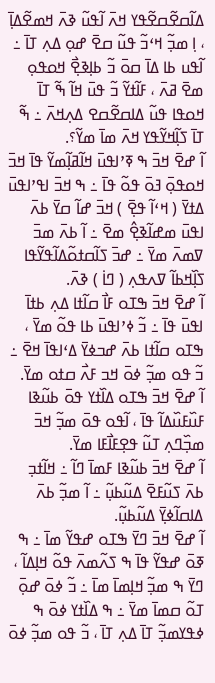ߡߊ߬ߛߐ߬ߛߐ߬ߟߌ ߞߍ߫ ߊ߬ߟߎ߬ ߢߍ߫ ߞߘߐ߬ߡߊ߲߫ ، ߊ߲ ߘߏ߲߬ ߞߵߏ߬ ߟߎ߬ ߛߐ߫ ߝߋ߲ ߡߍ߲ ߠߊ߫ ߸ ߊ߬ߟߎ ߕߊ ߡߊ߫ ߛߋ߫ ߏ߬ ߕߊ߲ߢߐ߲߯ ߞߋߟߋ߲ ߘߐ߫ ߥߍ߫ ، ߓߊ߬ߙߌ߬ ߏ߬ ߟߎ߫ ߞߊ߬ ߒ߬ ߠߊ߫ ߞߋߟߊ ߟߎ߬ ߡߊߛߐ߬ߛߐ ߡߍ߲ߞߍ߫ ߸ ߒ߬ ߠߊ߫ ߖߊ߲߬ߞߌ߬ߟߌ ߞߍ߫ ߘߊ߫ ߘߌ߬؟.
ߊ߬ ߝߐ߫ ߞߏ߫ ߒ ߧߴߊߟߎ߫ ߞߊ߬ߥߊ߲߬ߘߌ߬ ߟߊ߫ ߞߏ߫ ߞߋߟߋ߲߫ ߔߋ߫ ߟߋ߬ ߟߊ߫ ߸ ߒ ߞߏ߫ ߊߟߴߊߟߎ߫ ߡߙߌ߫ ( ߞߵߊ߬ ߟߐ߲߫ ) ߞߏ߫ ߝߊ߬ ߛߌ߫ ߕߍ߫ ߊߟߎ߫ ߘߝߊ߬ߢߐ߲߮ ߘߐ߫ ߸ ߊ߬ ߕߍ߫ ߘߏ߫ ߜߘߍ߫ ߘߌ߫ ߸ ߝߏ߫ ߖߊ߬ߛߙߋ߬ߡߊ߬ߟߌ߬ߟߊ ߖߊ߲߰ߞߕߊ߬ ߜߍߟߍ߲ ( ߣߊ߭ ) ߢߍ߫.
ߊ߬ ߝߐ߫ ߞߏ߫ ߒߠߋ ߓߊ߯ ߛߊ߬ߙߊ ߡߍ߲ ߕߙߊ߫ ߊߟߎ߫ ߟߊ߫ ߸ ߏ߬ ߦߴߊߟߎ߫ ߕߊ ߟߋ߬ ߘߌ߫ ، ߒߠߋ ߛߊ߬ߙߊ ߕߍ߫ ߝߏߦߌ߫ ߡߵߊߟߊ߫ ߞߐ߫ ߸ ߏ߬ ߟߋ ߘߏ߲߬ ߦߋ߫ ߞߏ ߓߍ߯ ߛߙߋ ߘߌ߫.
ߊ߬ ߝߐ߫ ߞߏ߫ ߒߠߋ ߡߊ߰ߙߌ ߟߋ߫ ߕߎ߬ߢߊ ߓߎ߰ߓߎ߰ߡߊ߬ ߟߊ߫ ، ߊ߬ߟߋ ߟߋ߫ ߘߏ߲߬ ߞߏ߫ ߘߏ߲߰ߣߍ߲ ߠߎ߬ ߟߐ߲ߓߊ߯ߓߊ ߘߌ߫.
ߊ߬ ߝߐ߫ ߞߏ߫ ߕߎ߬ߢߊ ߓߘߊ߫ ߣߊ߬ ߸ ߞߊ߬ߙߏ߲ ߕߍ߫ ߖߎ߬ߓߐ߫ ߡߎ߬ߕߎ߲߬ ߸ ߊ߬ ߘߏ߲߬ ߕߍ߫ ߡߊߛߊ߬ߦߌ߲߫ ߡߎ߬ߕߎ߲߬.
ߊ߬ ߝߐ߫ ߞߏ߫ ߣߌ߫ ߒߠߋ ߝߟߌ߬ ߘߊ߫ ߸ ߒ ߧߋ߫ ߝߟߌ߬ ߟߊ߫ ߒ ߖߍ߬ߘߍ߫ ߟߋ߬ ߞߊ߲ߡߊ߬ ، ߣߌ߫ ߒ ߘߏ߲߬ ߞߊ߲ߘߊ߫ ߘߊ߫ ߸ ߏ߬ ߦߋ߫ ߝߋ߲߫ ߠߋ߬ ߛߘߊ߫ ߘߌ߫ ߸ ߒ ߡߊ߰ߙߌ ߦߋ߫ ߒ ߦߟߌߘߏ߲߬ ߠߊ߫ ߡߍ߲ ߠߊ߫ ، ߏ߬ ߟߋ ߘߏ߲߬ ߦߋ߫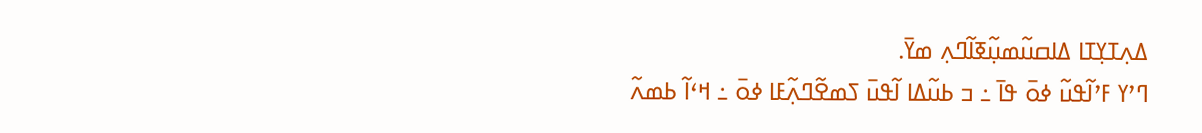ߡߍ߲ߠߌ߲ߠߊ ߡߊߛߎ߬ߘߎ߲߬ߧߊ߬ߣߍ߲ ߘߌ߫.
ߣߴߌ ߓߴߊ߬ߟߎ߬ ߦߋ߫ ߟߊ߫ ߸ ߏ ߕߎ߬ߡߊ ߊ߬ߟߎ߫ ߖߘߐ߬ߣߍ߲߬ߓߊ ߦߋ߫ ߸ ߞߵߊ߬ ߕߘߍ߬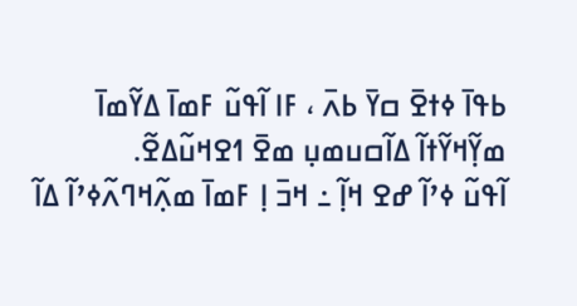ߕߟߊ߫ ߦߙߐ߫ ߛߌ߫ ߕߍ߫ ، ߓߊ ߊ߬ߟߎ߬ ߓߘߊ߫ ߡߌ߬ߘߊ߫ ߘߌ߲߬ߞߌ߬ߙߊ߬ ߡߊ߬ߛߎߘߎ߲ ߘߐ߫ ߗߐߞߎ߬ߡߐ߬.
ߊ߬ߟߎ߬ ߦߴߊ߬ ߝߐ ߞߊ߲߬ ߸ ߞߏ߫ ߊ߲ ߓߘߊ߫ ߘߍ߲߬ߞߣߍ߬ߦߴߊ߬ ߡߊ߬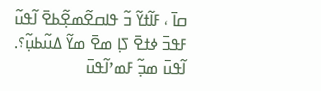ߛߊ߫ ، ߓߊ߬ߙߌ߬ ߏ߬ ߟߊߛߐ߬ߘߐ߲߬ߕߐ߫ ߊ߬ߟߎ߬ ߓߟߏ߫ ߦߙߐ߫ ߖߊ߲ ߘߐ߫ ߘߌ߬ ߡߎ߬ߕߎ߲߬؟.
ߊ߬ߟߎ߫ ߘߏ߲߬ ߓߘߴߊ߬ߟߎ߫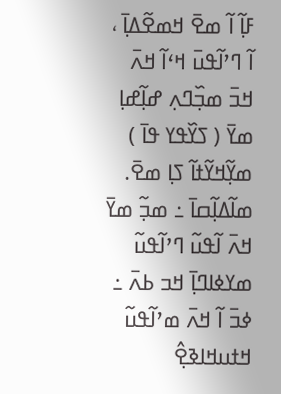ߓߊ߲߬ ߊ߬ ߘߐ߫ ߞߘߐ߬ߡߊ߲߫ ، ߊ߬ ߣߴߊ߬ߟߎ߫ ߞߵߊ߬ ߞߍ߫ ߞߏ߫ ߘߏ߲߰ߣߍ߲ ߝߊ߲߬ߝߊ߲ ߘߌ߫ ( ߖߌ߰ߟߌ ߟߊ߫ ) ߘߌ߲߬ߞߌ߬ߙߊ߬ ߖߊ߲ ߘߐ߫.
ߘߊ߬ߡߊ߲߬ߛߊ߫ ߸ ߘߏ߲߬ ߘߌ߫ ߞߍ߫ ߊ߬ߟߎ߬ ߣߴߊ߬ߟߎ߬ ߘߌߦߊߣߊ߲߫ ߞߏ ߕߍ߫ ߸ ߦߏ߫ ߊ߬ ߞߍ߫ ߘߴߊ߬ߟߎ߬ ߞߙߎߞߊߢߐ߲߮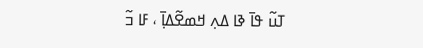ߠߎ߬ ߟߊ߫ ߢߊ ߡߍ߲ ߞߘߐ߬ߡߊ߲߫ ، ߓߊ ߏ߬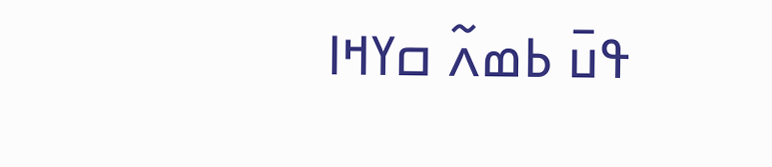ߟߎ߫ ߕߘߍ߬ ߛߌߞߊ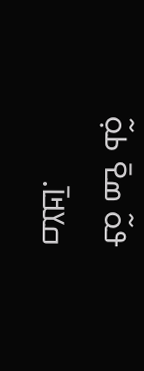ߟߋ߬ ߘߐ߫ ߕߋ߲߬ ߛߌߞߊ߫.